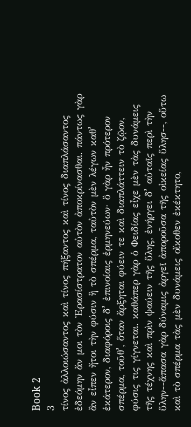Book 2
3
τίνος ἀλλοιώσαντος καὶ τίνος πήξαντος καὶ τίνος διαπλάσαντος ἐδεόμην ἄν μοι τὸν Ἐρασίστρατον αὐτὸν ἀποκρίνασθαι. πάντως γὰρ ἂν εἶπεν ἤτοι τὴν φύσιν ἢ τὸ σπέρμα, ταὐτὸν μὲν λέγων καθʼ ἑκάτερον, διαφόροις δʼ ἐπινοίαις ἑρμηνεύων· ὃ γὰρ ἦν πρότερον σπέρμα, τοῦθʼ, ὅταν ἄρξηται φύειν τε καὶ διαπλάττειν τὸ ζῷον, φύσις τις γίγνεται. καθάπερ γὰρ ὁ Φειδίας εἶχε μὲν τὰς δυνάμεις τῆς τέχνης καὶ πρὶν ψαύειν τῆς ὕλης, ἐνήργει δʼ αὐταῖς περὶ τὴν ὕλην--ἅπασα γὰρ δύναμις ἀργεῖ ἀποροῦσα τῆς οἰκείας ὕλησ--, οὕτω καὶ τὸ σπέρμα τὰς μὲν δυνάμεις οἴκοθεν ἐκέκτητο,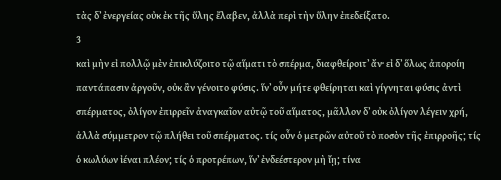τὰς δʼ ἐνεργείας οὐκ ἐκ τῆς ὕλης ἔλαβεν, ἀλλὰ περὶ τὴν ὕλην ἐπεδείξατο.
3
καὶ μὴν εἰ πολλῷ μὲν ἐπικλύζοιτο τῷ αἵματι τὸ σπέρμα, διαφθείροιτʼ ἄν· εἰ δʼ ὅλως ἀποροίη παντάπασιν ἀργοῦν, οὐκ ἂν γένοιτο φύσις. ἵνʼ οὖν μήτε φθείρηται καὶ γίγνηται φύσις ἀντὶ σπέρματος, ὀλίγον ἐπιρρεῖν ἀναγκαῖον αὐτῷ τοῦ αἵματος, μᾶλλον δʼ οὐκ ὀλίγον λέγειν χρή, ἀλλὰ σύμμετρον τῷ πλήθει τοῦ σπέρματος. τίς οὖν ὁ μετρῶν αὐτοῦ τὸ ποσὸν τῆς ἐπιρροῆς; τίς ὁ κωλύων ἰέναι πλέον; τίς ὁ προτρέπων, ἵνʼ ἐνδεέστερον μὴ ἴῃ; τίνα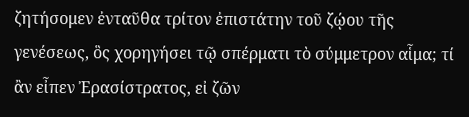ζητήσομεν ἐνταῦθα τρίτον ἐπιστάτην τοῦ ζῴου τῆς γενέσεως, ὃς χορηγήσει τῷ σπέρματι τὸ σύμμετρον αἷμα; τί ἂν εἶπεν Ἐρασίστρατος, εἰ ζῶν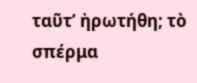ταῦτʼ ἠρωτήθη; τὸ σπέρμα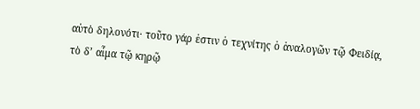αὐτὸ δηλονότι· τοῦτο γάρ ἐστιν ὁ τεχνίτης ὁ ἀναλογῶν τῷ Φειδίᾳ, τὸ δʼ αἷμα τῷ κηρῷ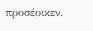προσέοικεν.